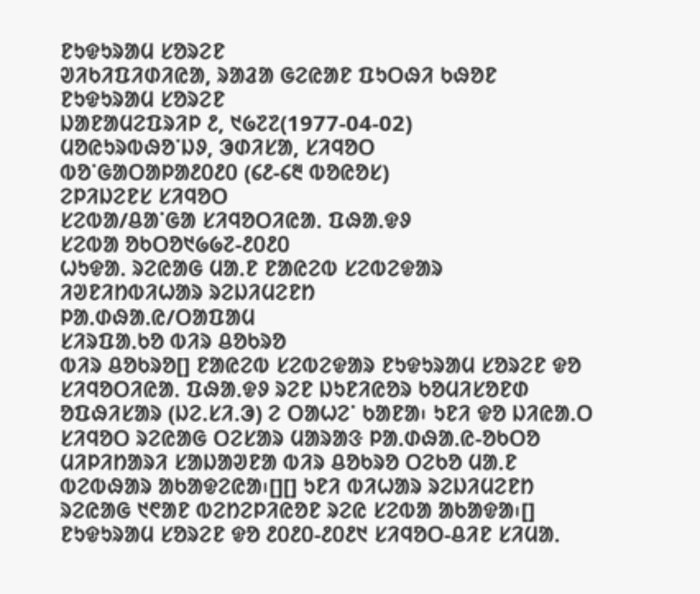ᱱᱩᱫᱩᱨᱟᱢ ᱥᱚᱨᱮᱱ
ᱣᱤᱠᱤᱯᱤᱰᱤᱭᱟ, ᱨᱟᱲᱟ ᱜᱮᱭᱟᱱ ᱯᱩᱛᱷᱤ ᱠᱷᱚᱱ
ᱱᱩᱫᱩᱨᱟᱢ ᱥᱚᱨᱮᱱ
ᱡᱟᱱᱟᱢᱮᱯᱨᱤᱞ ᱒, ᱑᱙᱗᱗(1977-04-02)
ᱢᱚᱭᱩᱨᱵᱷᱚᱸᱡᱽ, ᱳᱰᱤᱥᱟ, ᱥᱤᱧᱚᱛ
ᱵᱚᱸᱜᱟᱛᱟᱞᱟ᱒᱐᱒᱐ (᱔᱒-᱔᱓ ᱵᱚᱭᱚᱥ)
ᱮᱞᱤᱡᱮᱱᱥ ᱥᱤᱧᱚᱛ
ᱥᱮᱵᱟ/ᱪᱟᱸᱜᱟ ᱥᱤᱧᱚᱛᱤᱭᱟᱹ ᱯᱷᱟᱹᱫᱽ
ᱥᱮᱵᱟ ᱚᱠᱛᱚ᱑᱙᱙᱗-᱒᱐᱒᱐
ᱦᱩᱫᱟᱹ ᱨᱮᱭᱟᱜ ᱢᱟᱹᱱ ᱱᱟᱭᱮᱵ ᱥᱮᱵᱮᱫᱟᱨ
ᱤᱣᱱᱤᱴᱵᱤᱦᱟᱨ ᱨᱮᱡᱤᱢᱮᱱᱴ
ᱞᱟᱹᱰᱷᱟᱹᱭ/ᱛᱟᱯᱟᱢ
ᱥᱤᱨᱯᱟᱹᱠᱚ ᱵᱤᱨ ᱪᱚᱠᱨᱚ
ᱵᱤᱨ ᱪᱚᱠᱨᱚ[] ᱱᱟᱭᱮᱵ ᱥᱮᱵᱮᱫᱟᱨ ᱱᱩᱫᱩᱨᱟᱢ ᱥᱚᱨᱮᱱ ᱫᱚ ᱥᱤᱧᱚᱛᱤᱭᱟᱹ ᱯᱷᱟᱹᱫᱽ ᱨᱮᱱ ᱡᱩᱱᱤᱭᱚᱨ ᱠᱚᱢᱤᱥᱚᱱᱰ ᱚᱯᱷᱤᱥᱟᱨ (ᱡᱮᱹᱥᱤᱹᱳ) ᱮ ᱛᱟᱦᱮᱸ ᱠᱟᱱᱟ᱾ ᱩᱱᱤ ᱫᱚ ᱡᱤᱭᱟᱹᱛ ᱥᱤᱧᱚᱛ ᱨᱮᱭᱟᱜ ᱛᱮᱥᱟᱨ ᱢᱟᱨᱟᱝ ᱞᱟᱹᱰᱷᱟᱹᱭ-ᱚᱠᱛᱚ ᱢᱤᱞᱤᱴᱟᱨᱤ ᱥᱟᱡᱟᱣᱱᱟ ᱵᱤᱨ ᱪᱚᱠᱨᱚ ᱛᱮᱠᱚ ᱢᱟᱹᱱ ᱵᱮᱵᱷᱟᱨ ᱟᱠᱟᱫᱮᱭᱟ᱾[][] ᱩᱱᱤ ᱵᱤᱦᱟᱨ ᱨᱮᱡᱤᱢᱮᱱᱴ ᱨᱮᱭᱟᱜ ᱑᱖ᱟᱱ ᱵᱮᱴᱮᱞᱤᱭᱚᱱ ᱨᱮᱭ ᱥᱮᱵᱟ ᱟᱠᱟᱫᱟ᱾[] ᱱᱩᱫᱩᱨᱟᱢ ᱥᱚᱨᱮᱱ ᱫᱚ ᱒᱐᱒᱐-᱒᱐᱒᱑ ᱥᱤᱧᱚᱛ-ᱪᱤᱱ ᱥᱤᱢᱟᱹ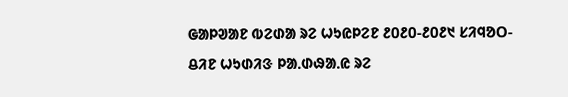ᱜᱟᱞᱣᱟᱱ ᱵᱮᱰᱟ ᱨᱮ ᱦᱩᱭᱞᱮᱱ ᱒᱐᱒᱐-᱒᱐᱒᱑ ᱥᱤᱧᱚᱛ-ᱪᱤᱱ ᱦᱩᱰᱤᱝ ᱞᱟᱹᱰᱷᱟᱹᱭ ᱨᱮ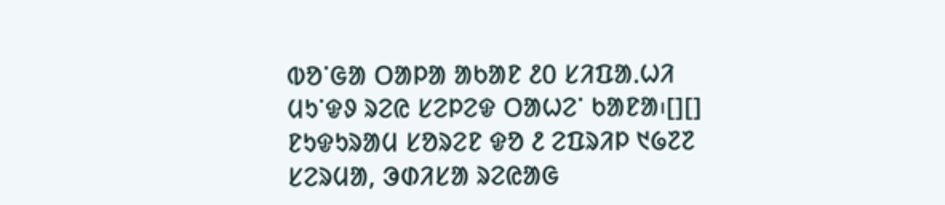ᱵᱚᱸᱜᱟ ᱛᱟᱞᱟ ᱟᱠᱟᱱ ᱒᱐ ᱥᱤᱯᱟᱹᱦᱤ ᱢᱩᱸᱫᱽ ᱨᱮᱭ ᱥᱮᱞᱮᱫ ᱛᱟᱦᱮᱸ ᱠᱟᱱᱟ᱾[][]
ᱱᱩᱫᱩᱨᱟᱢ ᱥᱚᱨᱮᱱ ᱫᱚ ᱒ ᱮᱯᱨᱤᱞ ᱑᱙᱗᱗ ᱥᱮᱨᱢᱟ, ᱳᱰᱤᱥᱟ ᱨᱮᱭᱟᱜ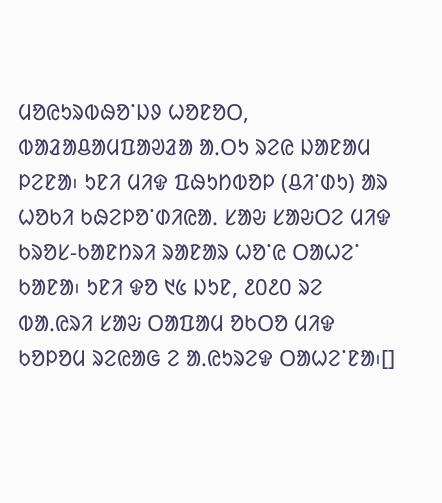ᱢᱚᱭᱩᱨᱵᱷᱚᱸᱡᱽ ᱦᱚᱱᱚᱛ, ᱵᱟᱲᱟᱪᱟᱢᱯᱟᱣᱲᱟ ᱟᱹᱛᱩ ᱨᱮᱭ ᱡᱟᱱᱟᱢ ᱞᱮᱱᱟ᱾ ᱩᱱᱤ ᱢᱤᱫ ᱯᱷᱩᱴᱵᱚᱞ (ᱪᱤᱸᱰᱩ) ᱟᱨ ᱦᱚᱠᱤ ᱠᱷᱮᱞᱚᱸᱰᱤᱭᱟᱹ ᱥᱟᱶ ᱥᱟᱶᱛᱮ ᱢᱤᱫ ᱠᱨᱚᱥ-ᱠᱟᱱᱴᱨᱤ ᱨᱟᱱᱟᱨ ᱦᱚᱸᱭ ᱛᱟᱦᱮᱸ ᱠᱟᱱᱟ᱾ ᱩᱱᱤ ᱫᱚ ᱑᱕ ᱡᱩᱱ, ᱒᱐᱒᱐ ᱨᱮ ᱵᱟᱹᱭᱨᱤ ᱥᱟᱶ ᱛᱟᱯᱟᱢ ᱚᱠᱛᱚ ᱢᱤᱫ ᱠᱚᱞᱚᱢ ᱨᱮᱭᱟᱜ ᱮ ᱟᱹᱭᱩᱨᱮᱫ ᱛᱟᱦᱮᱸᱱᱟ᱾[]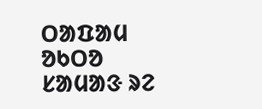ᱛᱟᱯᱟᱢ ᱚᱠᱛᱚ ᱥᱟᱢᱟᱝ ᱨᱮ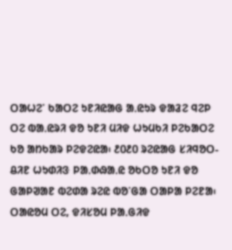ᱛᱟᱦᱮᱸ ᱠᱟᱛᱮ ᱩᱱᱤᱭᱟᱜ ᱟᱹᱭᱩᱨ ᱫᱟᱲᱮ ᱧᱮᱞ ᱛᱮ ᱵᱟᱹᱭᱨᱤ ᱫᱚ ᱩᱱᱤ ᱢᱤᱫ ᱦᱩᱢᱠᱤ ᱞᱮᱠᱟᱛᱮ ᱠᱚ ᱟᱴᱠᱟᱨ ᱞᱮᱫᱮᱭᱟ᱾ ᱒᱐᱒᱐ ᱨᱮᱭᱟᱜ ᱥᱤᱧᱚᱛ-ᱪᱤᱱ ᱦᱩᱰᱤᱝ ᱞᱟᱹᱰᱷᱟᱹᱭ ᱚᱠᱛᱚ ᱩᱱᱤ ᱫᱚ ᱜᱟᱞᱣᱟᱱ ᱵᱮᱰᱟ ᱨᱮᱭ ᱵᱚᱸᱜᱟ ᱛᱟᱞᱟ ᱞᱮᱱᱟ᱾ ᱛᱟᱭᱚᱢ ᱛᱮ, ᱫᱤᱥᱚᱢ ᱞᱟᱹᱜᱤᱫ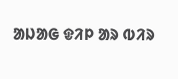ᱟᱡᱟᱜ ᱫᱤᱞ ᱟᱨ ᱵᱤᱨ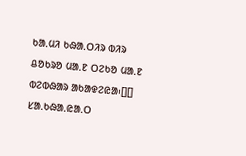ᱠᱟᱹᱢᱤ ᱠᱷᱟᱹᱛᱤᱨ ᱵᱤᱨ ᱪᱚᱠᱨᱚ ᱢᱟᱹᱱ ᱛᱮᱠᱚ ᱢᱟᱹᱱ ᱵᱮᱵᱷᱟᱨ ᱟᱠᱟᱫᱮᱭᱟ᱾[][]
ᱥᱟᱹᱠᱷᱟᱹᱭᱟᱹᱛ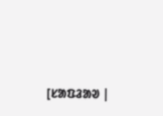[ᱥᱟᱯᱲᱟᱣ |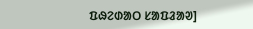ᱯᱷᱮᱰᱟᱛ ᱥᱟᱯᱲᱟᱣ]